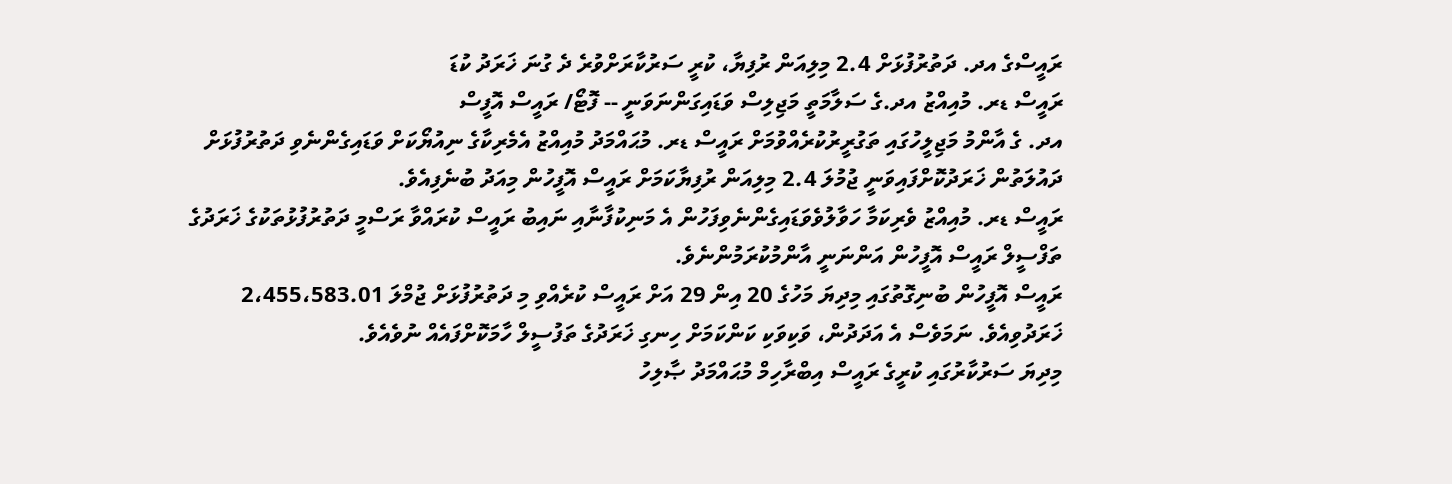ރައީސްގެ އދ. ދަތުރުފުޅަށް 2.4 މިލިއަން ރުފިޔާ، ކުރީ ސަރުކާރަށްވުރެ ދެ ގުނަ ޚަރަދު ކުޑަ
ރައީސް ޑރ. މުއިއްޒު އދ.ގެ ސަލާމަތީ މަޖިލިސް ވަޑައިގަންނަވަނީ -- ފޮޓޯ/ ރައީސް އޮފީސް
އދ. ގެ އާންމު މަޖިލީހުގައި ތަގުރީރުކުރެއްވުމަށް ރައީސް ޑރ. މުޙައްމަދު މުއިއްޒު އެމެރިކާގެ ނިއުޔޯކަށް ވަޑައިގެންނެވި ދަތުރުފުޅަށް ދައުލަތުން ޚަރަދުކޮށްފައިވަނީ ޖުމުލަ 2.4 މިލިއަން ރުފިޔާކަމަށް ރައީސް އޮފީހުން މިއަދު ބުނެފިއެވެ.
ރައީސް ޑރ. މުއިއްޒު ވެރިކަމާ ހަވާލުވެވަޑައިގެންނެވިފަހުން އެ މަނިކުފާނާއި ނައިބު ރައީސް ކުރައްވާ ރަސްމީ ދަތުރުފުޅުތަކުގެ ޚަރަދުގެ ތަފްސީލް ރައީސް އޮފީހުން އަންނަނީ އާންމުކުރަމުންނެވެ.
ރައީސް އޮފީހުން ބުނިގޮތުގައި މިދިޔަ މަހުގެ 20 އިން 29 އަށް ރައީސް ކުރެއްވި މި ދަތުރުފުޅަށް ޖުމްލަ 2،455،583.01 ޚަރަދުވިއެވެ. ނަމަވެސް އެ އަދަދުން، ވަކިވަކި ކަންކަމަށް ހިނގި ޚަރަދުގެ ތަފުސީލް ހާމަކޮށްފައެއް ނުވެއެވެ.
މިދިޔަ ސަރުކާރުގައި ކުރީގެ ރައީސް އިބްރާހިމް މުޙައްމަދު ޞާލިހު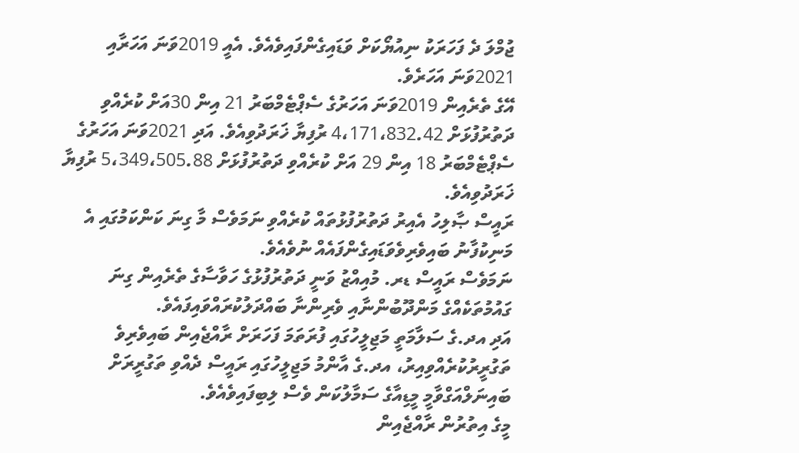ޖުމްލަ ދެ ފަހަރަކު ނިއުޔޯކަށް ވަޑައިގެންފައިވެއެވެ. އެއީ 2019ވަނަ އަހަރާއި 2021ވަނަ އަހަރެވެ.
އޭގެ ތެރެއިން 2019ވަނަ އަހަރުގެ ސެޕްޓެމްބަރު 21 އިން 30އަށް ކުރެއްވި ދަތުރުފުޅަށް 4،171،832.42 ރުފިޔާ ޚަރަދުވިއެވެ. އަދި 2021ވަނަ އަހަރުގެ ސެޕްޓެމްބަރު 18 އިން 29 އަށް ކުރެއްވި ދަތުރުފުޅަށް 5،349،505.88 ރުފިޔާ ޚަރަދުވިއެވެ.
ރައީސް ޞާލިހު އެއިރު ދަތުރުފުޅުތައް ކުރެއްވި ނަމަވެސް މާ ގިނަ ކަންކަމުގައި އެ މަނިކުފާނު ބައިވެރިވެވަޑައިގެންފައެއް ނުވެއެވެ.
ނަމަވެސް ރައީސް ޑރ. މުއިއްޒު ވަނީ ދަތުރުފުޅުގެ ހަވާސާގެ ތެރެއިން ގިނަ ގައުމުތަކެއްގެ މަންދޫބުންނާއި ވެރިންނާ ބައްދަލުކުރައްވައިފައެވެ.
އަދި އދ.ގެ ސަލާމަތީ މަޖިލީހުގައި ފުރަތަމަ ފަހަރަށް ރާއްޖެއިން ބައިވެރިވެ ތަގުރީރުކުރެއްވިއިރު، އދ.ގެ އާންމު މަޖިލީހުގައި ރައީސް ދެއްވި ތަގުރީރަށް ބައިނަލްއަގްވާމީ މީޑިއާގެ ސަމާލުކަން ވެސް ލިބިފައިވެއެވެ.
މީގެ އިތުރުން ރާއްޖެއިން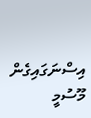އިސްނަގައިގެން މޫސުމީ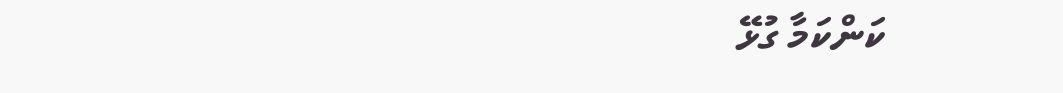ކަންކަމާ ގުޅޭ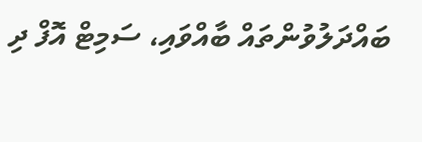ބައްދަލުވުންތައް ބާއްވައި، ސަމިޓް އޮފް ދި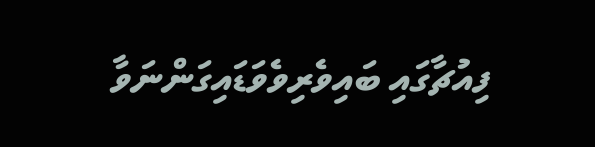ފިއުޗާގައި ބައިވެރިވެވަޑައިގަންނަވާ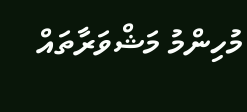މުހިންމު މަޝްވަރާތައް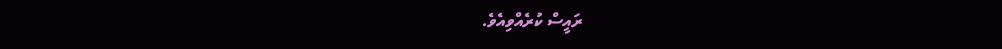ރައީސް ކުރެއްވިއެވެ.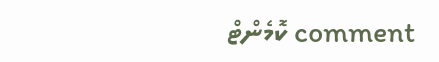comment ކޮމެންޓް